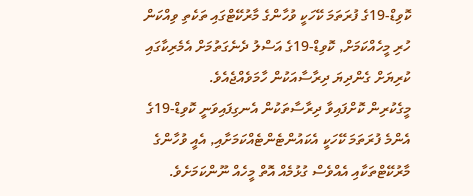ކޮވިޑް-19ގެ ފުރަތަމަ ކޭހަކީ ވުހާންގެ މާރުކޭޓްގައި ތަކެތި ވިއްކަން ހުރި މީހެއްކަމަށް, ކޮވިޑް-19ގެ އަސްލު ދެނެގަތުމަށް އެމެރިކާގައި ކުރިޔަށް ގެންދިޔަ ދިރާސާއަކުން ހާމަވެއްޖެއެވެ.
މީގެކުރިން ކޮށްފައިވާ ދިރާސާތަކުން އެނގިފައިވަނީ ކޮވިޑް-19ގެ އެންމެ ފުރަތަމަ ކޭހަކީ އެކައުންޓެންޓެއްކަމަށާއި, އެއީ ވުހާންގެ މާރުކޭޓްތަކާއި އެއްވެސް ގުޅުމެއް އޮތް މީހެއް ނޫންކަމަށެވެ.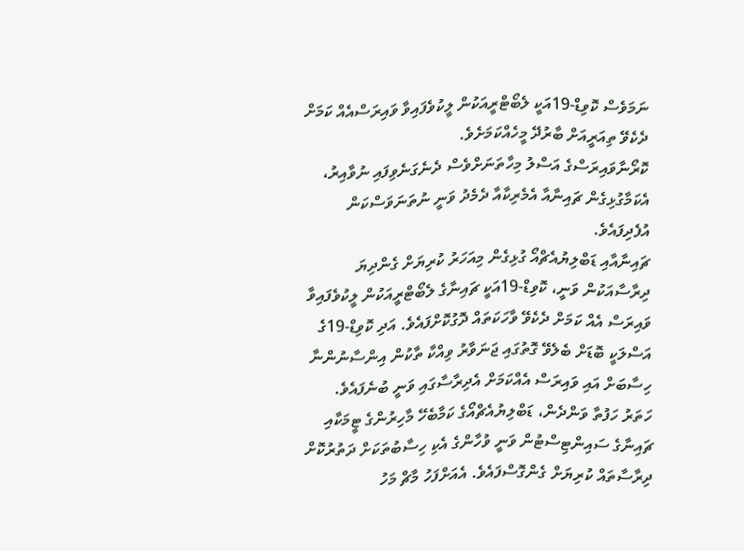ނަމަވެސް ކޮވިޑް-19އަކީ ލެބޯޓްރީއަކުން ލީކުވެފައިވާ ވައިރަސްއެއް ކަމަށް ދެކެވޭ ތިއަރީއަށް ބާރުދޭ މީހެއްކަމަށެވެ.
ކޮރޯނާވައިރަސްގެ އަސްލު މިހާތަނަށްވެސް ދެނެގަނެވިފައި ނުވާއިރު، އެކަމާގުޅިގެން ޗައިނާއާ އެމެރިކާއާ ދެމެދު ވަނީ ނުތަނަވަސްކަން އުފެދިފައެވެ.
ޗައިނާއާއި ޑަބްލިޔުއެޗްއޯ ގުޅިގެން މިއަހަރު ކުރިޔަށް ގެންދިޔަ ދިރާސާއަކުން ވަނީ، ކޮވިޑް-19އަކީ ޗައިނާގެ ލެބޯޓްރީއަކުން ލީކުވެފައިވާ ވައިރަސް އެއް ކަމަށް ދެކެވޭ ވާހަކަތައް ދޮގުކޮށްފައެވެ. އަދި ކޮވިޑް-19ގެ އަސްލަކީ ބޮޑަށް ބެލެވޭ ގޮތުގައި ޖަނަވާރު ވިއްކާ ތާކުން އިންސާނުންނާ ހިސާބަށް އައި ވައިރަސް އެއްކަމަށް އެދިރާސާގައި ވަނީ ބުނެފައެވެ.
ހަތަރު ހަފުތާ ވަންދެން، ޑަބްލިޔުއެޗްއޯގެ ކަމާބެހޭ މާހިރުންގެ ޓީމަކާއި ޗައިނާގެ ސައިންޓިސްޓުން ވަނީ ވުހާންގެ އެކި ހިސާބުތަކަށް ދަތުރުކޮށް ދިރާސާތައް ކުރިޔަށް ގެންގޮސްފައެވެ. އެއަށްފަހު މާޗް މަހު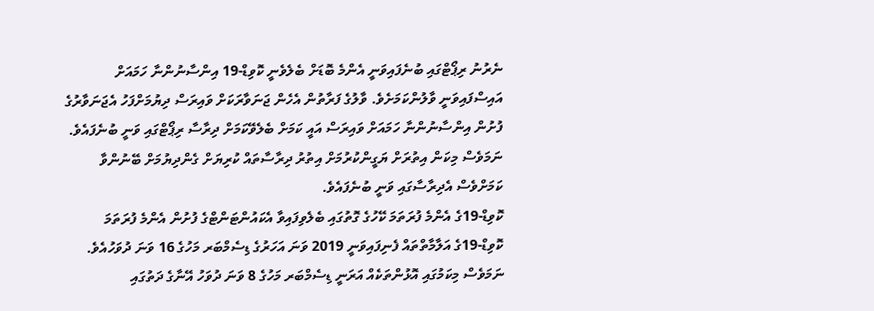ނެރުނު ރިޕޯޓްގައި ބުނެފައިވަނީ އެންމެ ބޮޑަށް ބެލެވެނީ ކޮވިޑް-19 އިންސާނުންނާ ހަމައަށް އައިސްފައިވަނީ ވާލުންކަމަށެވެ. ވާލުގެ ފަރާތުން އެހެން ޖަނަވާރަކަށް ވައިރަސް ދިޔުމަށްފަހު އެޖަނަވާރުގެ ފުށުން އިންސާނުންނާ ހަމައަށް ވައިރަސް އައީ ކަމަށް ބެލެވޭކަމަށް ދިރާސާ ރިޕޯޓްގައި ވަނީ ބުނެފައެވެ. ނަމަވެސް މިކަން އިތުރަށް ޔަގީންކުރުމަށް އިތުރު ދިރާސާތައް ކުރިޔަށް ގެންދިޔުމަށް ބޭނުންވާ ކަމަށްވެސް އެދިރާސާގައި ވަނީ ބުނެފައެވެ.
ކޮވިޑް-19ގެ އެންމެ ފުރަތަމަ ކޭހުގެ ގޮތުގައި ބެލެވިފައިވާ އެކައުންޓަންޓްގެ ފުށުން އެންމެ ފުރަތަމަ ކޮވިޑް-19ގެ އަލާމާތްތައް ފެނިފައިވަނީ 2019 ވަނަ އަހަރުގެ ޑިސެމްބަރ މަހުގެ 16 ވަނަ ދުވަހުއެވެ. ނަމަވެސް މިކަމުގައި އޮޅުންތަކެއް އަރަނީ ޑިސެމްބަރ މަހުގެ 8 ވަނަ ދުވަހު އޭނާގެ ދަތުގައި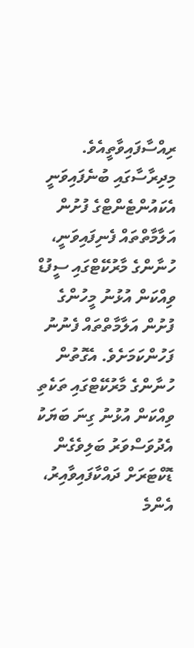ރިއްސާފައިވާތީއެވެ.
މިދިރާސާގައި ބުނެފައިވަނީ އެކައުންޓެންޓްގެ ފުށުން އަލާމާތްތައް ފެނިފައިވަނީ، ހުނާންގެ މާރުކޭޓްގައި ސީފުޑް ވިއްކަން އުޅުނު މީހުންގެ ފުށުން އަލާމާތްތައް ފެނުނު ފަހުންކަމަށެވެ. އެގޮތުން ހުނާންގެ މާރުކޭޓްގައި ތަކެތި ވިއްކަން އުޅުނު ގިނަ ބަޔަކު އެދުވަސްވަރު ބަލިވެގެން ޑޮކްޓަރަށް ދައްކާފައިވާއިރު، އެންމެ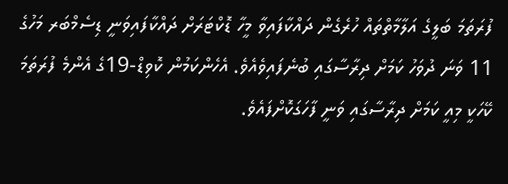ފުރަތަމަ ބަލީގެ އަލާމާތްތައް ހުރެގެން ދައްކާފައިވާ މީހާ ޑޮކްޓަރަށް ދައްކާފައިވަނީ ޑިސެމްބަރ މަހުގެ 11 ވަނަ ދުވަހު ކަމަށް ދިރާސާގައި ބުނެފައިވެއެވެ. އެހެންކަމުން ކޮވިޑް-19ގެ އެންމެ ފުރަތަމަ ކޭހަކީ މިއީ ކަމަށް ދިރާސާގައި ވަނީ ފާހަގަކޮށްފައެވެ.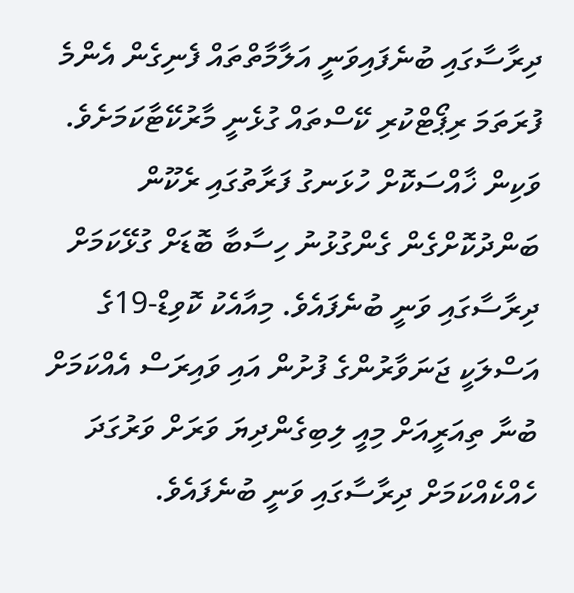ދިރާސާގައި ބުނެފައިވަނީ އަލާމާތްތައް ފެނިގެން އެންމެ ފުރަތަމަ ރިޕޯޓްކުރި ކޭސްތައް ގުޅެނީ މާރުކޭޓާކަމަށެވެ. ވަކިން ޚާއްސަކޮށް ހުޅަނގު ފަރާތުގައި ރެކޫން ބަންދުކޮށްގެން ގެންގުޅުނު ހިސާބާ ބޮޑަށް ގުޅޭކަމަށް ދިރާސާގައި ވަނީ ބުނެފައެވެ. މިއާއެކު ކޮވިޑް-19ގެ އަސްލަކީ ޖަނަވާރުންގެ ފުށުން އައި ވައިރަސް އެއްކަމަށް ބުނާ ތިއަރީއަށް މިއީ ލިބިގެންދިޔަ ވަރަށް ވަރުގަދަ ހެއްކެއްކަމަށް ދިރާސާގައި ވަނީ ބުނެފައެވެ.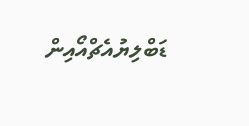ޑަބްލިޔުއެޗްއޯއިން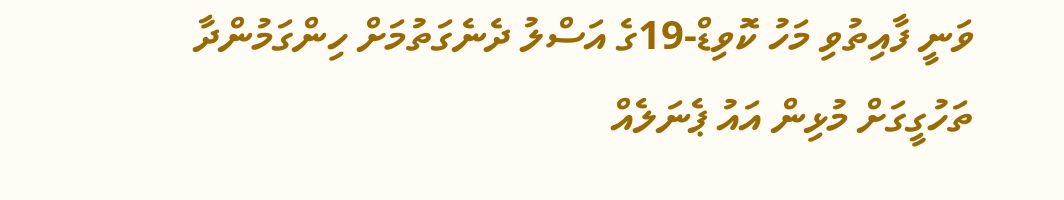ވަނީ ފާއިތުވި މަހު ކޮވިޑް-19ގެ އަސްލު ދެނެގަތުމަށް ހިންގަމުންދާ ތަހުގީގަށް މުޅިން އައު ޕެނަލެއް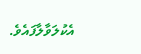އެކުލަވާލާފައެވެ.